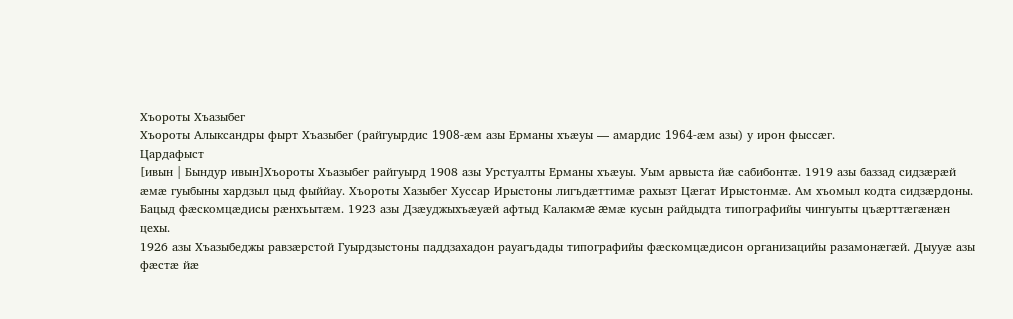Хъороты Хъазыбег
Хъороты Алыксандры фырт Хъазыбег (райгуырдис 1908-æм азы Ерманы хъæуы — амардис 1964-æм азы) у ирон фыссæг.
Цардафыст
[ивын | Бындур ивын]Хъороты Хъазыбег райгуырд 1908 азы Урстуалты Ерманы хъæуы. Уым арвыста йæ сабибонтæ. 1919 азы баззад сидзæрæй æмæ гуыбыны хардзыл цыд фыййау. Хъороты Хазыбег Хуссар Ирыстоны лигъдæттимæ рахызт Цæгат Ирыстонмæ. Ам хъомыл кодта сидзæрдоны. Бацыд фæскомцæдисы рæнхъытæм. 1923 азы Дзæуджыхъæуæй афтыд Калакмæ æмæ кусын райдыдта типографийы чингуыты цъæрттæгæнæн цехы.
1926 азы Хъазыбеджы равзæрстой Гуырдзыстоны паддзахадон рауагъдады типографийы фæскомцæдисон организацийы разамонæгæй. Дыууæ азы фæстæ йæ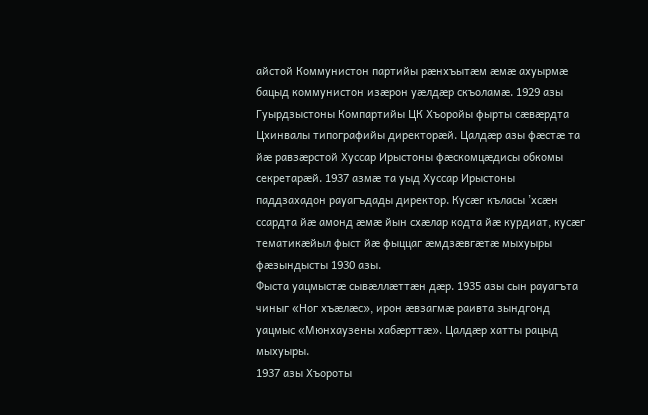айстой Коммунистон партийы рæнхъытæм æмæ ахуырмæ бацыд коммунистон изæрон уæлдæр скъоламæ. 1929 азы Гуырдзыстоны Компартийы ЦК Хъоройы фырты сæвæрдта Цхинвалы типографийы директорæй. Цалдæр азы фæстæ та йæ равзæрстой Хуссар Ирыстоны фæскомцæдисы обкомы секретарæй. 1937 азмæ та уыд Хуссар Ирыстоны паддзахадон рауагъдады директор. Кусæг къласы ’хсæн ссардта йæ амонд æмæ йын схæлар кодта йæ курдиат, кусæг тематикæйыл фыст йæ фыццаг æмдзæвгæтæ мыхуыры фæзындысты 1930 азы.
Фыста уацмыстæ сывæллæттæн дæр. 1935 азы сын рауагъта чиныг «Ног хъæлæс», ирон æвзагмæ раивта зындгонд уацмыс «Мюнхаузены хабæрттæ». Цалдæр хатты рацыд мыхуыры.
1937 азы Хъороты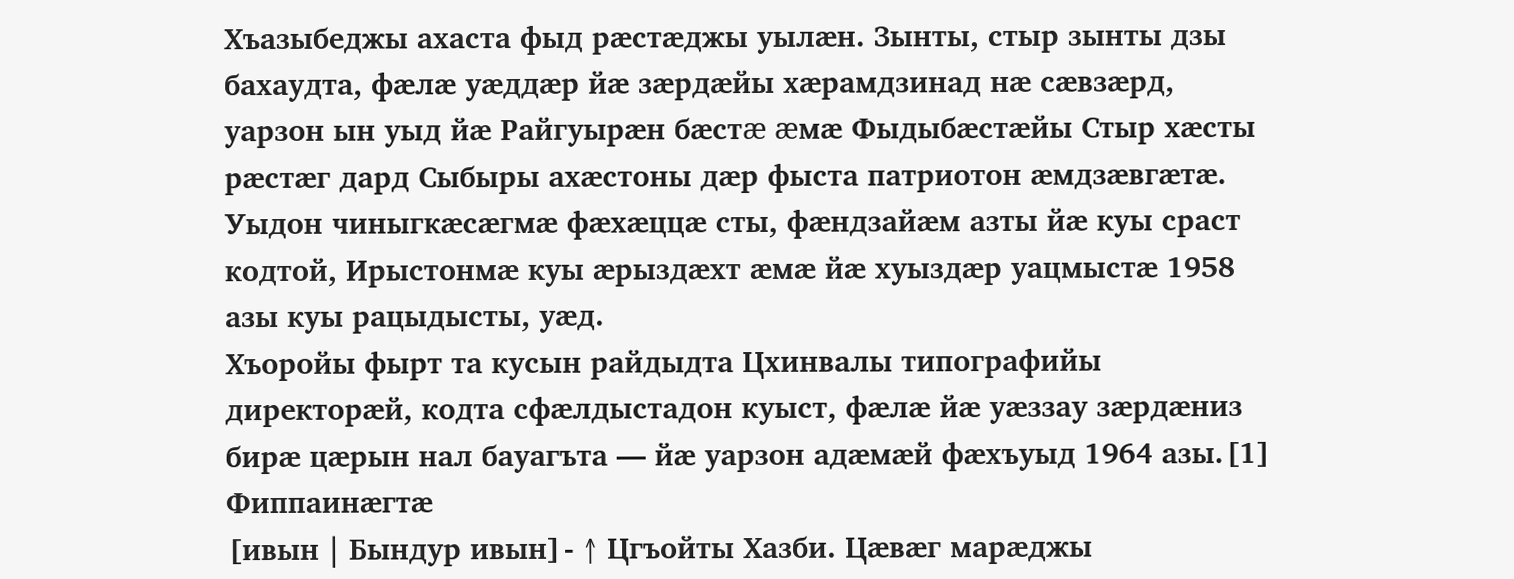Хъазыбеджы ахаста фыд рæстæджы уылæн. Зынты, стыр зынты дзы бахаудта, фæлæ уæддæр йæ зæрдæйы хæрамдзинад нæ сæвзæрд, уарзон ын уыд йæ Райгуырæн бæстæ æмæ Фыдыбæстæйы Стыр хæсты рæстæг дард Сыбыры ахæстоны дæр фыста патриотон æмдзæвгæтæ. Уыдон чиныгкæсæгмæ фæхæццæ сты, фæндзайæм азты йæ куы сраст кодтой, Ирыстонмæ куы æрыздæхт æмæ йæ хуыздæр уацмыстæ 1958 азы куы рацыдысты, уæд.
Хъоройы фырт та кусын райдыдта Цхинвалы типографийы директорæй, кодта сфæлдыстадон куыст, фæлæ йæ уæззау зæрдæниз бирæ цæрын нал бауагъта — йæ уарзон адæмæй фæхъуыд 1964 азы.[1]
Фиппаинæгтæ
[ивын | Бындур ивын]- ↑ Цгъойты Хазби. Цæвæг марæджы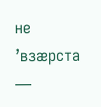не ’взæрста —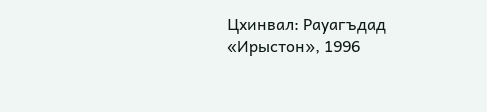Цхинвал: Рауагъдад «Ирыстон», 1996